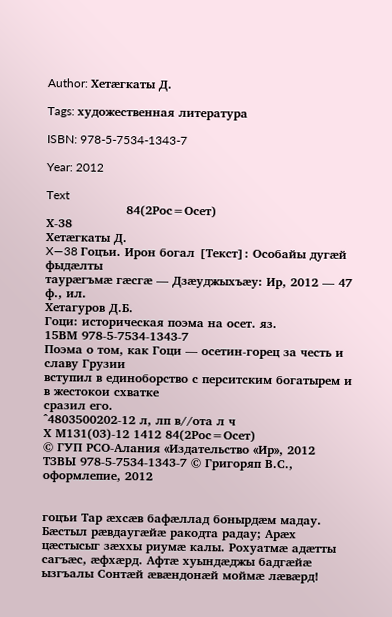Author: Хетæгкаты Д.

Tags: художественная литература

ISBN: 978-5-7534-1343-7

Year: 2012

Text
                    84(2Рос=Осет)
Х-38
Хетæгкаты Д.
X—38 Гоцъи. Ирон богал [Текст]: Особайы дугæй фыдæлты
таурæгъмæ гæсгæ — Дзæуджыхъæу: Ир, 2012 — 47 ф., ил.
Хетагуров Д.Б.
Гоци: историческая поэма на осет. яз.
15ВМ 978-5-7534-1343-7
Поэма о том, как Гоци — осетин-горец за честь и славу Грузии
вступил в единоборство с перситским богатырем и в жестокои схватке
сразил его.
^4803500202-12 л, лп в//ота л ч
Х М131(03)-12 1412 84(2Рос=Осет)
© ГУП РСО-Алания «Издательство «Ир», 2012
ТЗВЫ 978-5-7534-1343-7 © Григоряп В.С., оформлепие, 2012


гоцъи Тар æхсæв бафæллад бонырдæм мадау. Бæстыл рæвдаугæйæ ракодта радау; Арæх цæстысыг зæххы риумæ калы. Рохуатмæ адæтты сагъæс, æфхæрд. Афтæ хуындæджы бадгæйæ ызгъалы Сонтæй æвæндонæй моймæ лæвæрд!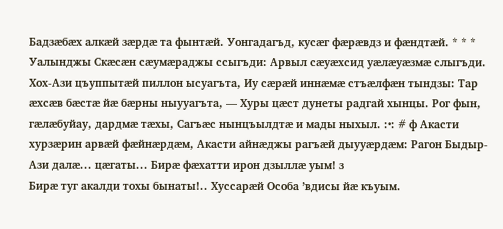Бадзæбæх алкæй зæрдæ та фынтæй. Уонгадагъд, кусæг фæрæвдз и фæндтæй. * * * Уалынджы Скæсæн сæумæраджы ссыгъди: Арвыл сæуæхсид уæлæуæзмæ слыгъди. Хох-Ази цъуппытæй пиллон ысуагъта, Иу сæрæй иннæмæ стъæлфæн тындзы: Тар æхсæв бæстæ йæ бæрны ныууагъта, — Хуры цæст дунеты радгай хынцы. Рог фын, гæлæбуйау, дардмæ тæхы, Сагъæс нынцъылдтæ и мады ныхыл. :•: # ф Акасти хурзæрин арвæй фæйнæрдæм, Акасти айнæджы рагъæй дыууæрдæм: Рагон Быдыр-Ази далæ... цæгаты... Бирæ фæхатти ирон дзыллæ уым! з
Бирæ туг акалди тохы бынаты!.. Хуссарæй Особа ’вдисы йæ къуым.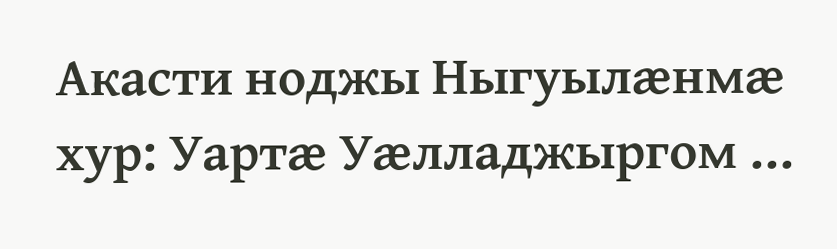Акасти ноджы Ныгуылæнмæ хур: Уартæ Уæлладжыргом ...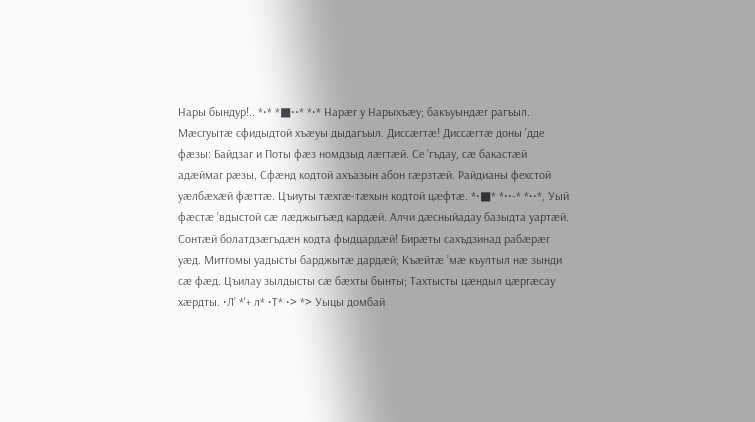Нары бындур!.. *•* *■••* *•* Нарæг у Нарыхъæу; бакъуындæг рагъыл. Мæсгуытæ сфидыдтой хъæуы дыдагъыл. Диссæгтæ! Диссæгтæ доны ’дде фæзы: Байдзаг и Поты фæз номдзыд лæгтæй. Се ’гъдау, сæ бакастæй адæймаг рæзы, Сфæнд кодтой ахъазын абон гæрзтæй. Райдианы фехстой уæлбæхæй фæттæ. Цъиуты тæхгæ-тæхын кодтой цæфтæ. *•■* *••-* *••*, Уый фæстæ ’вдыстой сæ лæджыгъæд кардæй. Алчи дæсныйадау базыдта уартæй. Сонтæй болатдзæгъдæн кодта фыдцардæй! Бирæты сахъдзинад рабæрæг уæд. Митгомы уадысты барджытæ дардæй; Къæйтæ ’мæ къултыл нæ зынди сæ фæд. Цъилау зылдысты сæ бæхты бынты; Тахтысты цæндыл цæргæсау хæрдты. •Л’ *'+ л* •Т* •> *> Уыцы домбай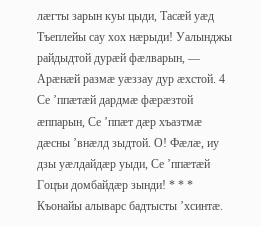лæгты зарын куы цыди, Тасæй уæд Тъеплейы сау хох нæрыди! Уалынджы райдыдтой дурæй фæлварын, — Арæнæй размæ уæззау дур æхстой. 4
Се ’ппæтæй дардмæ фæрæзтой æппарын, Се ’ппæт дæр хъазтмæ дæсны ’внæлд зыдтой. О! Фæлæ, иу дзы уæлдайдæр уыди, Се ’ппæтæй Гоцъи домбайдæр зынди! * * * Къонайы алыварс бадтысты ’хсинтæ.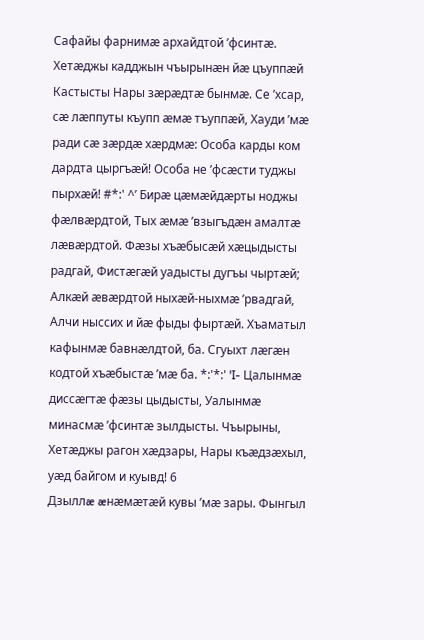Сафайы фарнимæ архайдтой ’фсинтæ. Хетæджы кадджын чъырынæн йæ цъуппæй Кастысты Нары зæрæдтæ бынмæ. Се ’хсар, сæ лæппуты къупп æмæ тъуппæй, Хауди ’мæ ради сæ зæрдæ хæрдмæ: Особа карды ком дардта цыргъæй! Особа не ’фсæсти туджы пырхæй! #*:' ^’ Бирæ цæмæйдæрты ноджы фæлвæрдтой, Тых æмæ ’взыгъдæн амалтæ лæвæрдтой. Фæзы хъæбысæй хæцыдысты радгай, Фистæгæй уадысты дугъы чыртæй; Алкæй æвæрдтой ныхæй-ныхмæ ’рвадгай, Алчи ныссих и йæ фыды фыртæй. Хъаматыл кафынмæ бавнæлдтой, ба. Сгуыхт лæгæн кодтой хъæбыстæ ’мæ ба. *:'*:' 'I- Цалынмæ диссæгтæ фæзы цыдысты, Уалынмæ минасмæ ’фсинтæ зылдысты. Чъырыны, Хетæджы рагон хæдзары, Нары къæдзæхыл, уæд байгом и куывд! 6
Дзыллæ æнæмæтæй кувы ’мæ зары. Фынгыл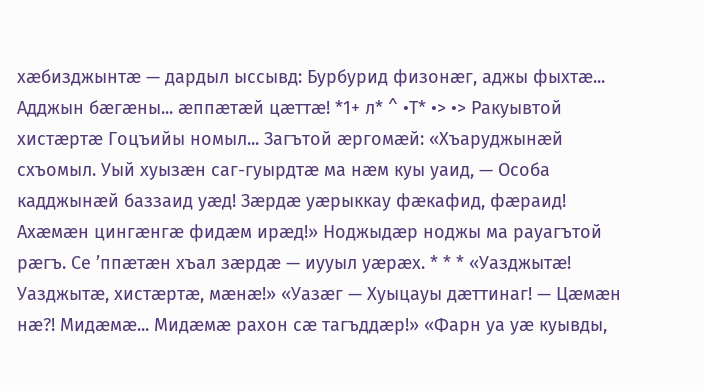хæбизджынтæ — дардыл ыссывд: Бурбурид физонæг, аджы фыхтæ... Адджын бæгæны... æппæтæй цæттæ! *1+ л* ^ •Т* •> •> Ракуывтой хистæртæ Гоцъийы номыл... Загътой æргомæй: «Хъаруджынæй схъомыл. Уый хуызæн саг-гуырдтæ ма нæм куы уаид, — Особа кадджынæй баззаид уæд! Зæрдæ уæрыккау фæкафид, фæраид! Ахæмæн цингæнгæ фидæм ирæд!» Ноджыдæр ноджы ма рауагътой рæгъ. Се ’ппæтæн хъал зæрдæ — иууыл уæрæх. * * * «Уазджытæ! Уазджытæ, хистæртæ, мæнæ!» «Уазæг — Хуыцауы дæттинаг! — Цæмæн нæ?! Мидæмæ... Мидæмæ рахон сæ тагъддæр!» «Фарн уа уæ куывды,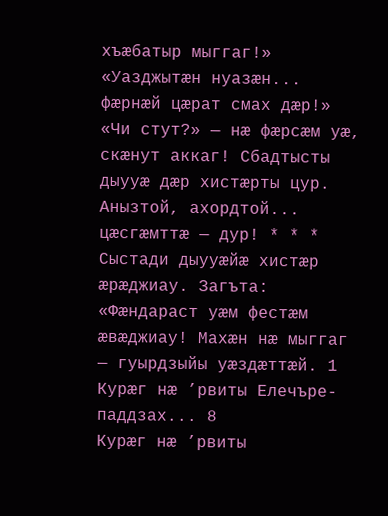хъæбатыр мыггаг!» «Уазджытæн нуазæн... фæрнæй цæрат смах дæр!» «Чи стут?» — нæ фæрсæм уæ, скæнут аккаг! Сбадтысты дыууæ дæр хистæрты цур. Анызтой, ахордтой... цæсгæмттæ — дур! * * * Сыстади дыууæйæ хистæр æрæджиау. Загъта: «Фæндараст уæм фестæм æвæджиау! Махæн нæ мыггаг — гуырдзыйы уæздæттæй. 1 Курæг нæ ’рвиты Елечъре-паддзах... 8
Курæг нæ ’рвиты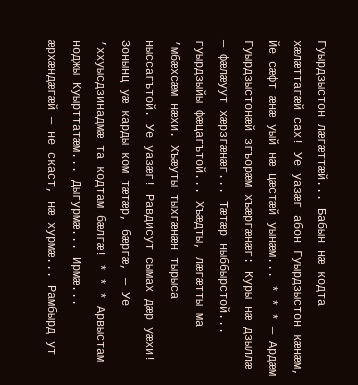Гуырдзыстон лæгæттæй... Бабын нæ кодта хæлæттагæй сах! Уе уазæг абон Гуырдзыстон кæнæм, Йе сæфт æнæ уый нæ цæстæй уынæм... * * * — Ардæм Гуырдзыстонæй згъорæм хъæргæнæг: Куры нæ дзыллæ — фæлæуут хæрзгæнæг... Тæтæр ныббырстой... гуырдзыйы фæцагътой... Хъæдты, лæгæтты ма ’мбæхсæм нæхи. Хъæуты тыхгæнæн тырыса ныссагътой. Уе уазæг! Равдисут сымах дæр уæхи! Зонынц уæ карды ком тæтæр, бæргæ, — Уе ’ххуысдзинадмæ та кодтам бæлгæ! * * * Арвыстам ноджы Куырттатæм... Дыгурмæ... Ирмæ... æрхæндæгæй — не скаст, нæ хурмæ... Рамбырд ут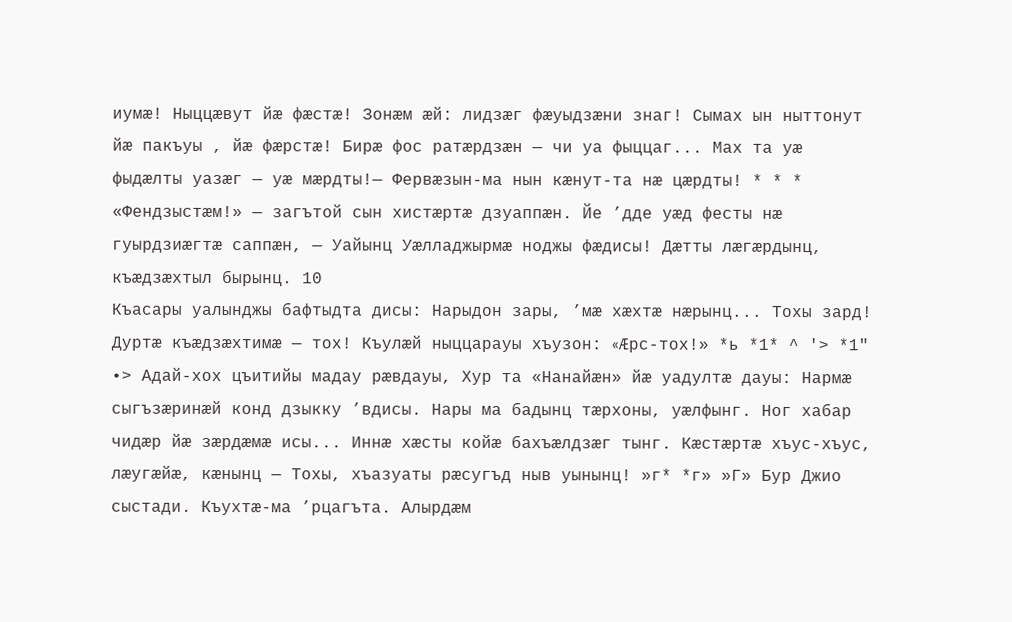иумæ! Ныццæвут йæ фæстæ! Зонæм æй: лидзæг фæуыдзæни знаг! Сымах ын ныттонут йæ пакъуы , йæ фæрстæ! Бирæ фос ратæрдзæн — чи уа фыццаг... Мах та уæ фыдæлты уазæг — уæ мæрдты!— Фервæзын-ма нын кæнут-та нæ цæрдты! * * * «Фендзыстæм!» — загътой сын хистæртæ дзуаппæн. Йе ’дде уæд фесты нæ гуырдзиæгтæ саппæн, — Уайынц Уæлладжырмæ ноджы фæдисы! Дæтты лæгæрдынц, къæдзæхтыл бырынц. 10
Къасары уалынджы бафтыдта дисы: Нарыдон зары, ’мæ хæхтæ нæрынц... Тохы зард! Дуртæ къæдзæхтимæ — тох! Къулæй ныццарауы хъузон: «Æрс-тох!» *ь *1* ^ '> *1" •> Адай-хох цъитийы мадау рæвдауы, Хур та «Нанайæн» йæ уадултæ дауы: Нармæ сыгъзæринæй конд дзыкку ’вдисы. Нары ма бадынц тæрхоны, уæлфынг. Ног хабар чидæр йæ зæрдæмæ исы... Иннæ хæсты койæ бахъæлдзæг тынг. Кæстæртæ хъус-хъус, лæугæйæ, кæнынц — Тохы, хъазуаты рæсугъд ныв уынынц! »г* *г» »Г» Бур Джио сыстади. Къухтæ-ма ’рцагъта. Алырдæм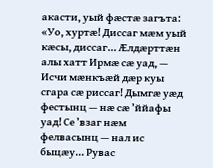акасти, уый фæстæ загъта: «Уо, хуртæ! Диссаг мæм уый кæсы, диссаг... Æлдæрттæн алы хатт Ирмæ сæ уад, — Исчи мæнкъæй дæр куы сгара сæ риссаг! Дымгæ уæд фестынц — нæ сæ ’ййафы уад! Се ’взаг нæм фелвасынц — нал ис быцæу... Рувас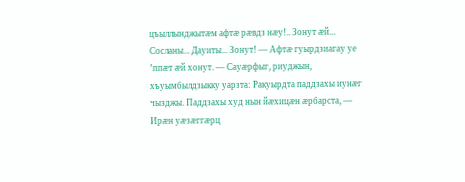цъыллынджытæм афтæ рæвдз нæу!.. Зонут æй... Сосланы... Дауиты... Зонут! — Афтæ гуырдзиагау уе ’ппæт æй хонут. — Сауæрфыг, риуджын, хъуымбылдзыкку уарзта: Ракуырдта паддзахы иунæг чызджы. Паддзахы худ нын йæхицæн æрбарста, — Ирæн уæзæггæрц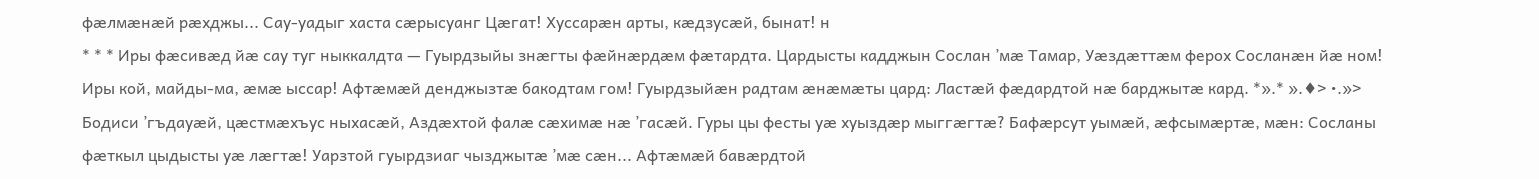фæлмæнæй рæхджы... Сау-уадыг хаста сæрысуанг Цæгат! Хуссарæн арты, кæдзусæй, бынат! н
* * * Иры фæсивæд йæ сау туг ныккалдта — Гуырдзыйы знæгты фæйнæрдæм фæтардта. Цардысты кадджын Сослан ’мæ Тамар, Уæздæттæм ферох Сосланæн йæ ном! Иры кой, майды-ма, æмæ ыссар! Афтæмæй денджызтæ бакодтам гом! Гуырдзыйæн радтам æнæмæты цард: Ластæй фæдардтой нæ барджытæ кард. *».* ».♦> •.»> Бодиси ’гъдауæй, цæстмæхъус ныхасæй, Аздæхтой фалæ сæхимæ нæ ’гасæй. Гуры цы фесты уæ хуыздæр мыггæгтæ? Бафæрсут уымæй, æфсымæртæ, мæн: Сосланы фæткыл цыдысты уæ лæгтæ! Уарзтой гуырдзиаг чызджытæ ’мæ сæн... Афтæмæй бавæрдтой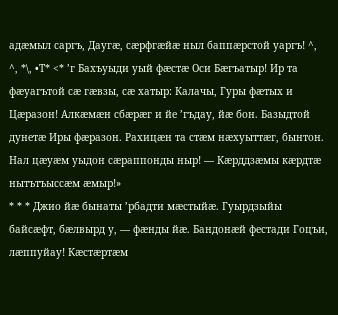адæмыл саргъ, Даугæ, сæрфгæйæ ныл баппæрстой уаргъ! ^, ^, *\, •Т* <* ’г Бахъуыди уый фæстæ Оси Бæгъатыр! Ир та фæуагътой сæ гæвзы, сæ хатыр: Калачы, Гуры фæтых и Цæразон! Алкæмæн сбæрæг и йе ’гъдау, йæ бон. Базыдтой дунетæ Иры фæразон. Рахицæн та стæм нæхуыттæг, бынтон. Нал цæуæм уыдон сæраппонды ныр! — Кæрддзæмы кæрдтæ нытътъыссæм æмыр!»
* * * Джио йæ бынаты ’рбадти мæстыйæ. Гуырдзыйы байсæфт, бæлвырд у, — фæнды йæ. Бандонæй фестади Гоцъи, лæппуйау! Кæстæртæм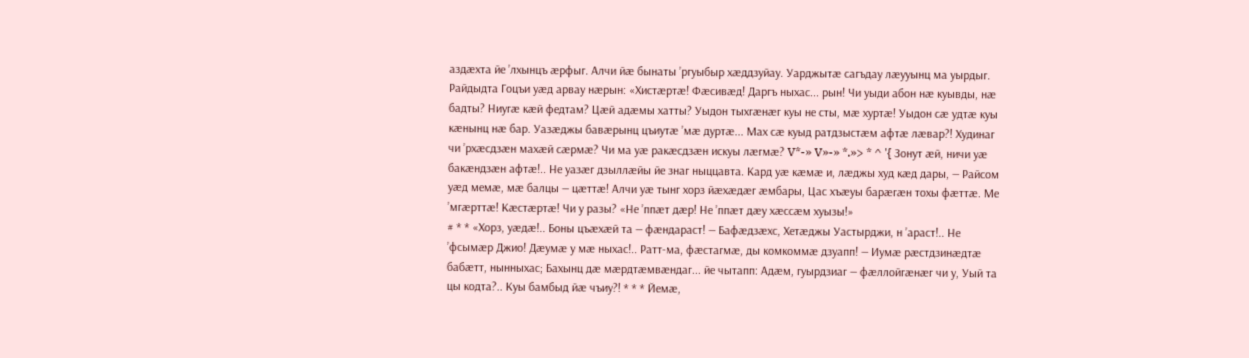аздæхта йе ’лхынцъ æрфыг. Алчи йæ бынаты ’ргуыбыр хæддзуйау. Уарджытæ сагъдау лæууынц ма уырдыг. Райдыдта Гоцъи уæд арвау нæрын: «Хистæртæ! Фæсивæд! Даргъ ныхас... рын! Чи уыди абон нæ куывды, нæ бадты? Ниугæ кæй федтам? Цæй адæмы хатты? Уыдон тыхгæнæг куы не сты, мæ хуртæ! Уыдон сæ удтæ куы кæнынц нæ бар. Уазæджы бавæрынц цъиутæ ’мæ дуртæ... Мах сæ куыд ратдзыстæм афтæ лæвар?! Худинаг чи ’рхæсдзæн махæй сæрмæ? Чи ма уæ ракæсдзæн искуы лæгмæ? V*-» V»-» *.»> * ^ '{ Зонут æй, ничи уæ бакæндзæн афтæ!.. Не уазæг дзыллæйы йе знаг ныццавта. Кард уæ кæмæ и, лæджы худ кæд дары, — Райсом уæд мемæ, мæ балцы — цæттæ! Алчи уæ тынг хорз йæхæдæг æмбары, Цас хъæуы барæгæн тохы фæттæ. Ме ’мгæрттæ! Кæстæртæ! Чи у разы? «Не ’ппæт дæр! Не ’ппæт дæу хæссæм хуызы!»
# * * «Хорз, уæдæ!.. Боны цъæхæй та — фæндараст! — Бафæдзæхс, Хетæджы Уастырджи, н ’араст!.. Не ’фсымæр Джио! Дæумæ у мæ ныхас!.. Ратт-ма, фæстагмæ, ды комкоммæ дзуапп! — Иумæ рæстдзинæдтæ бабæтт, нынныхас; Бахынц дæ мæрдтæмвæндаг... йе чытапп: Адæм, гуырдзиаг — фæллойгæнæг чи у, Уый та цы кодта?.. Куы бамбыд йæ чъиу?! * * * Йемæ,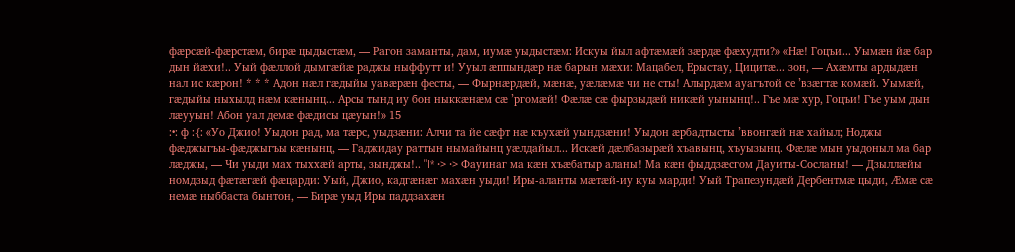фæрсæй-фæрстæм, бирæ цыдыстæм, — Рагон заманты, дам, иумæ уыдыстæм: Искуы йыл афтæмæй зæрдæ фæхудти?» «Нæ! Гоцъи... Уымæн йæ бар дын йæхи!.. Уый фæллой дымгæйæ раджы ныффутт и! Ууыл æппындæр нæ барын мæхи: Мацабел, Ерыстау, Цицитæ... зон, — Ахæмты ардыдæн нал ис кæрон! * * * Адон нæл гæдыйы уавæрæн фесты, — Фырнæрдæй, мæнæ, уæлæмæ чи не сты! Алырдæм ауагътой се ’взæгтæ комæй. Уымæй, гæдыйы ныхылд нæм кæнынц... Арсы тынд иу бон ныккæнæм сæ ’ргомæй! Фæлæ сæ фырзыдæй никæй уынынц!.. Гъе мæ хур, Гоцъи! Гъе уым дын лæууын! Абон уал демæ фæдисы цæуын!» 15
:•: ф :{: «Уо Джио! Уыдон рад, ма тæрс, уыдзæни: Алчи та йе сæфт нæ къухæй уындзæни! Уыдон æрбадтысты ’ввонгæй нæ хайыл; Ноджы фæджыгъы-фæджыгъы кæнынц, — Гаджидау раттын нымайынц уæлдайыл... Искæй дæлбазырæй хъавынц, хъуызынц. Фæлæ мын уыдоныл ма бар лæджы, — Чи уыди мах тыххæй арты, зынджы!.. "I* •> •> Фауинаг ма кæн хъæбатыр аланы! Ма кæн фыддзæсгом Дауиты-Сосланы! — Дзыллæйы номдзыд фæтæгæй фæцарди: Уый, Джио, кадгæнæг махæн уыди! Иры-аланты мæтæй-иу куы марди! Уый Трапезундæй Дербентмæ цыди, Æмæ сæ немæ ныббаста бынтон, — Бирæ уыд Иры паддзахæн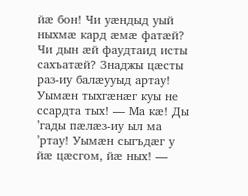йæ бон! Чи уæндыд уый ныхмæ кард æмæ фатæй? Чи дын æй фаудтаид исты сахъатæй? Знаджы цæсты раз-иу балæууыд артау! Уымæн тыхгæнæг куы не ссардта тых! — Ма кæ! Ды ’гады пæлæз-иу ыл ма ’ртау! Уымæн сыгъдæг у йæ цæсгом, йæ ных! —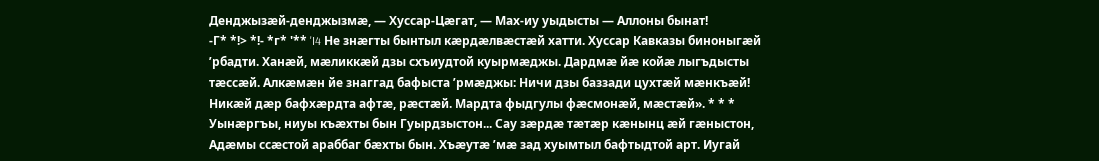Денджызæй-денджызмæ, — Хуссар-Цæгат, — Мах-иу уыдысты — Аллоны бынат!
-Г* *!> *!- *г* '** 'I4 Не знæгты бынтыл кæрдæлвæстæй хатти. Хуссар Кавказы биноныгæй ’рбадти. Ханæй, мæликкæй дзы схъиудтой куырмæджы. Дардмæ йæ койæ лыгъдысты тæссæй. Алкæмæн йе знаггад бафыста ’рмæджы: Ничи дзы баззади цухтæй мæнкъæй! Никæй дæр бафхæрдта афтæ, рæстæй. Мардта фыдгулы фæсмонæй, мæстæй». * * * Уынæргъы, ниуы къæхты бын Гуырдзыстон... Сау зæрдæ тæтæр кæнынц æй гæныстон, Адæмы ссæстой араббаг бæхты бын. Хъæутæ ’мæ зад хуымтыл бафтыдтой арт. Иугай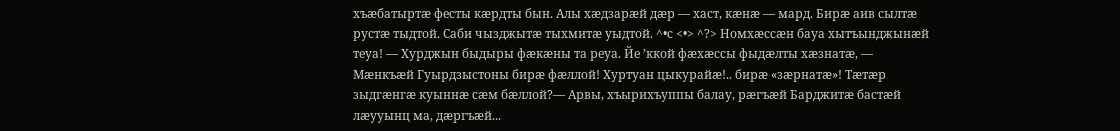хъæбатыртæ фесты кæрдты бын. Алы хæдзарæй дæр — хаст, кæнæ — мард. Бирæ аив сылтæ рустæ тыдтой. Саби чызджытæ тыхмитæ уыдтой. ^•с <•> ^?> Номхæссæн бауа хытъынджынæй теуа! — Хурджын быдыры фæкæны та реуа. Йе ’ккой фæхæссы фыдæлты хæзнатæ, — Мæнкъæй Гуырдзыстоны бирæ фæллой! Хуртуан цыкурайæ!.. бирæ «зæрнатæ»! Тæтæр зыдгæнгæ куыннæ сæм бæллой?— Арвы, хъырихъуппы балау, рæгъæй Барджитæ бастæй лæууынц ма, дæргъæй...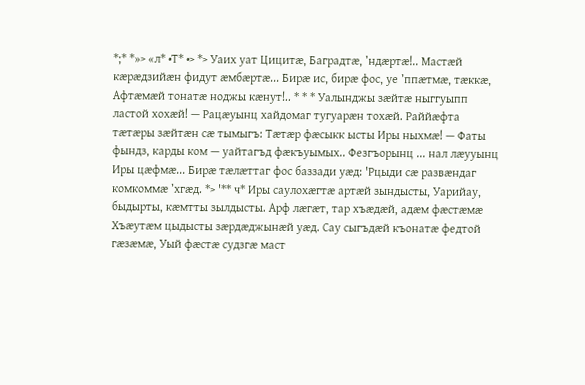*;* *»> «л* •Т* •> *> Уаих уат Цицитæ, Баградтæ, ’ндæртæ!.. Мастæй кæрæдзийæн фидут æмбæртæ... Бирæ ис, бирæ фос, уе ’ппæтмæ, тæккæ, Афтæмæй тонатæ ноджы кæнут!.. * * * Уалынджы зæйтæ ныггуыпп ластой хохæй! — Рацæуынц хайдомаг тугуарæн тохæй. Раййæфта тæтæры зæйтæн сæ тымыгъ: Тæтæр фæсыкк ысты Иры ныхмæ! — Фаты фындз, карды ком — уайтагъд фæкъуымых.. Фезгъорынц ... нал лæууынц Иры цæфмæ... Бирæ тæлæттаг фос баззади уæд: 'Рцыди сæ развæндаг комкоммæ ’хгæд. *> '** ч* Иры саулохæгтæ артæй зындысты, Уарийау, быдырты, кæмтты зылдысты. Арф лæгæт, тар хъæдæй, адæм фæстæмæ Хъæутæм цыдысты зæрдæджынæй уæд. Сау сыгъдæй къонатæ федтой гæзæмæ, Уый фæстæ судзгæ маст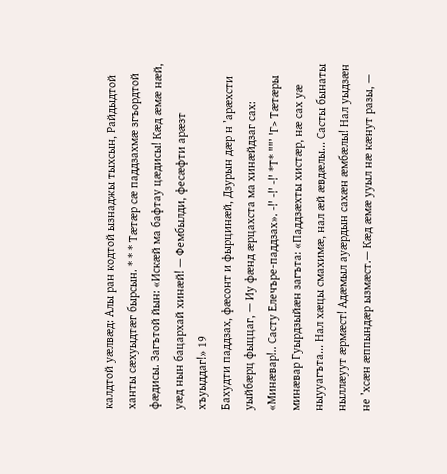калдтой уæлвæд: Алы ран кодтой ызнаджы тыхсын, Райдыдтой ханты сæхуыдтæг бырсын. * * * Тæтæр сæ паддзахмæ згъордтой фæдисы. Загътой йын: «Искæй ма бафтау цæдисы! Кæд æмæ нæй, уæд нын бацархай хинæй! — Фембылди, фесæфти арæзт хъуыддаг!» 19
Бахудти паддзах, фæсонт и фырцинæй, Дзурын дæр н ’арæхсти уыйбæрц фыццаг, — Иу фæнд æрцахста ма хинæйдзаг сах: «Минæвар!.. Састу Елечъре-паддзах». -!' -!' -!' *Т* ""’ 'Г> Тæтæры минæвар Гуырдзыйæн загъта: «Паддзæхты хистæр, нæ сах уæ ныууагъта... Нал хæцы смахимæ, нал æй æвдæлы... Састы бынаты ныллæуут æрмæст! Адæмыл ауæрдын сахæн æмбæлы! Нал уыдзæн не ’хсæн æппындæр ызмæст.— Кæд æмæ ууыл нæ кæнут разы, —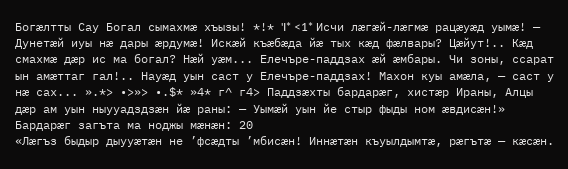Богæлтты Сау Богал сымахмæ хъызы! *!* 'I* <1* Исчи лæгæй-лæгмæ рацæуæд уымæ! — Дунетæй иуы нæ дары æрдумæ! Искæй къæбæда йæ тых кæд фæлвары? Цæйут!.. Кæд смахмæ дæр ис ма богал? Нæй уæм... Елечъре-паддзах æй æмбары. Чи зоны, ссарат ын амæттаг гал!.. Науæд уын саст у Елечъре-паддзах! Махон куы амæла, — саст у нæ сах... ».*> •>»> •.$* »4* г^ г4> Паддзæхты бардарæг, хистæр Ираны, Алцы дæр ам уын ныууадздзæн йæ раны: — Уымæй уын йе стыр фыды ном æвдисæн!» Бардарæг загъта ма ноджы мæнæн: 20
«Лæгъз быдыр дыууæтæн не ’фсæдты ’мбисæн! Иннæтæн къуылдымтæ, рæгътæ — кæсæн.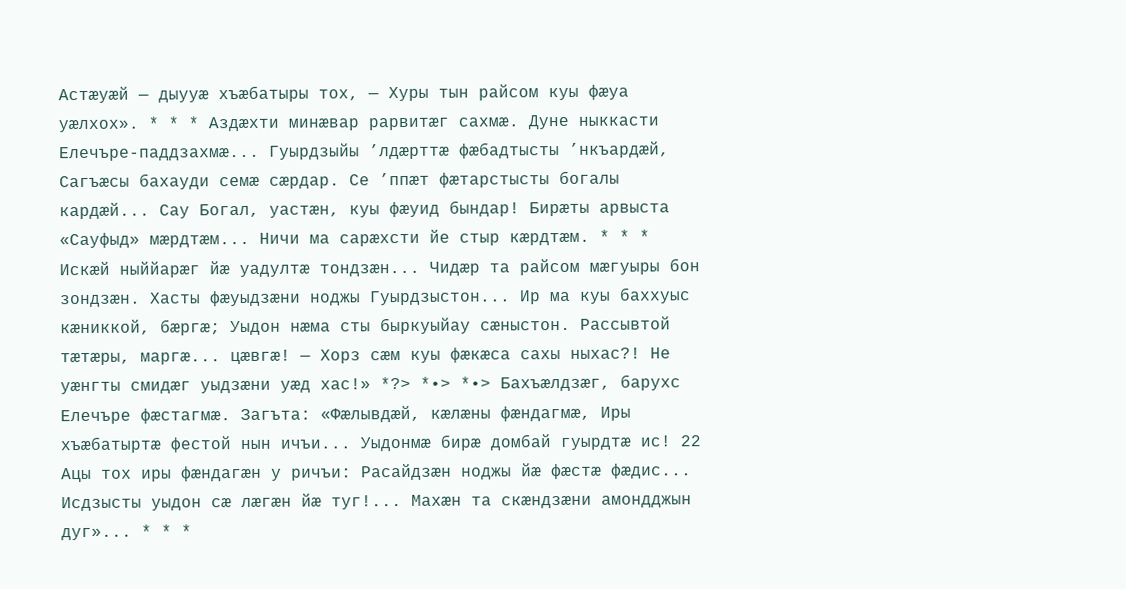Астæуæй — дыууæ хъæбатыры тох, — Хуры тын райсом куы фæуа уæлхох». * * * Аздæхти минæвар рарвитæг сахмæ. Дуне ныккасти Елечъре-паддзахмæ... Гуырдзыйы ’лдæрттæ фæбадтысты ’нкъардæй, Сагъæсы бахауди семæ сæрдар. Се ’ппæт фæтарстысты богалы кардæй... Сау Богал, уастæн, куы фæуид бындар! Бирæты арвыста «Сауфыд» мæрдтæм... Ничи ма сарæхсти йе стыр кæрдтæм. * * * Искæй ныййарæг йæ уадултæ тондзæн... Чидæр та райсом мæгуыры бон зондзæн. Хасты фæуыдзæни ноджы Гуырдзыстон... Ир ма куы баххуыс кæниккой, бæргæ; Уыдон нæма сты быркуыйау сæныстон. Рассывтой тæтæры, маргæ... цæвгæ! — Хорз сæм куы фæкæса сахы ныхас?! Не уæнгты смидæг уыдзæни уæд хас!» *?> *•> *•> Бахъæлдзæг, барухс Елечъре фæстагмæ. Загъта: «Фæлывдæй, кæлæны фæндагмæ, Иры хъæбатыртæ фестой нын ичъи... Уыдонмæ бирæ домбай гуырдтæ ис! 22
Ацы тох иры фæндагæн у ричъи: Расайдзæн ноджы йæ фæстæ фæдис... Исдзысты уыдон сæ лæгæн йæ туг!... Махæн та скæндзæни амондджын дуг»... * * *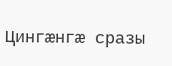Цингæнгæ сразы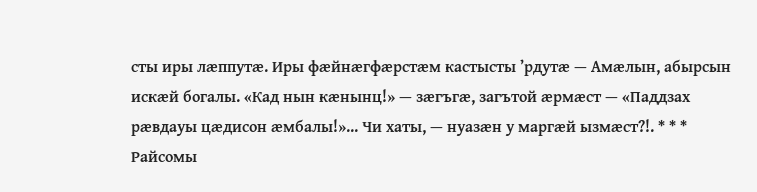сты иры лæппутæ. Иры фæйнæгфæрстæм кастысты ’рдутæ — Амæлын, абырсын искæй богалы. «Кад нын кæнынц!» — зæгъгæ, загътой æрмæст — «Паддзах рæвдауы цæдисон æмбалы!»... Чи хаты, — нуазæн у маргæй ызмæст?!. * * * Райсомы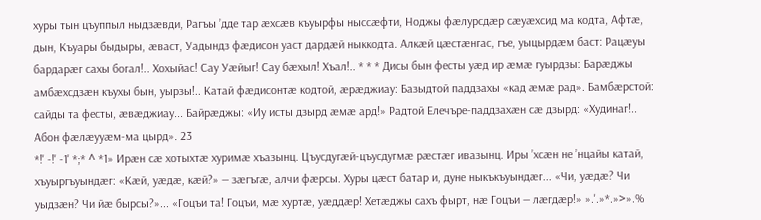хуры тын цъуппыл ныдзæвди, Рагъы ’дде тар æхсæв къуырфы ныссæфти, Ноджы фæлурсдæр сæуæхсид ма кодта, Афтæ, дын, Къуары быдыры, æваст, Уадындз фæдисон уаст дардæй ныккодта. Алкæй цæстæнгас, гъе, уыцырдæм баст: Рацæуы бардарæг сахы богал!.. Хохыйас! Сау Уæйыг! Сау бæхыл! Хъал!.. * * * Дисы бын фесты уæд ир æмæ гуырдзы: Барæджы амбæхсдзæн къухы бын, уырзы!.. Катай фæдисонтæ кодтой, æрæджиау: Базыдтой паддзахы «кад æмæ рад». Бамбæрстой: сайды та фесты, æвæджиау... Байрæджы: «Иу исты дзырд æмæ ард!» Радтой Елечъре-паддзахæн сæ дзырд: «Худинаг!.. Абон фæлæууæм-ма цырд». 23
*!' -!' -1' *;* ^ *1» Ирæн сæ хотыхтæ хуримæ хъазынц. Цъусдугæй-цъусдугмæ рæстæг ивазынц. Иры ’хсæн не ’нцайы катай, хъуыргъуындæг: «Кæй, уæдæ, кæй?» — зæгъгæ, алчи фæрсы. Хуры цæст батар и, дуне ныкъкъуындæг... «Чи, уæдæ? Чи уыдзæн? Чи йæ бырсы?»... «Гоцъи та! Гоцъи, мæ хуртæ, уæддæр! Хетæджы сахъ фырт, нæ Гоцъи — лæгдæр!» ».'.»*.»>».%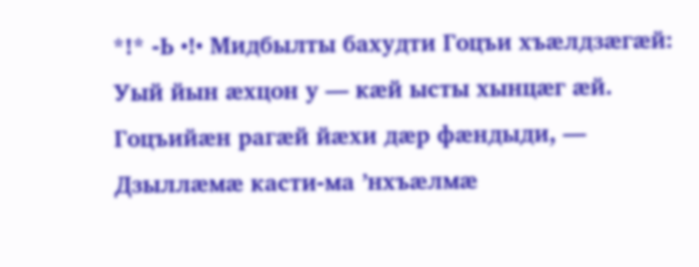*!* -Ь •!• Мидбылты бахудти Гоцъи хъæлдзæгæй: Уый йын æхцон у — кæй ысты хынцæг æй. Гоцъийæн рагæй йæхи дæр фæндыди, — Дзыллæмæ касти-ма ’нхъæлмæ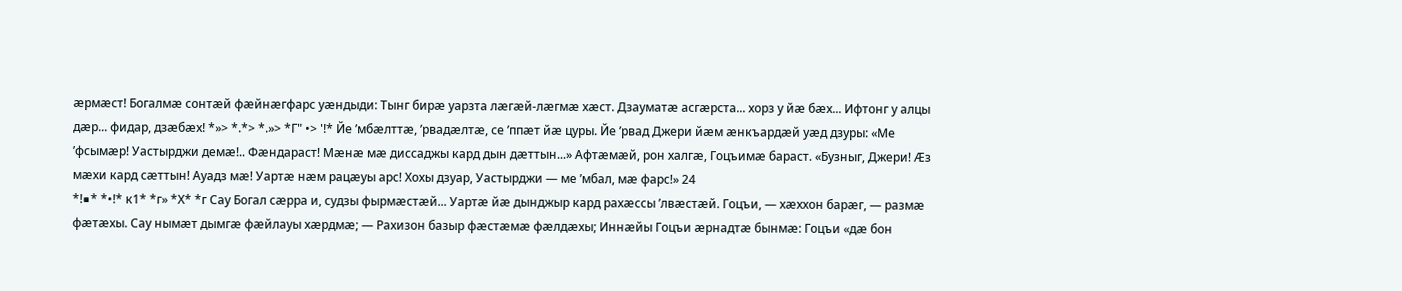æрмæст! Богалмæ сонтæй фæйнæгфарс уæндыди: Тынг бирæ уарзта лæгæй-лæгмæ хæст. Дзауматæ асгæрста... хорз у йæ бæх... Ифтонг у алцы дæр... фидар, дзæбæх! *»> *.*> *.»> *Г" •> '!* Йе ’мбæлттæ, ’рвадæлтæ, се ’ппæт йæ цуры. Йе ’рвад Джери йæм æнкъардæй уæд дзуры: «Ме ’фсымæр! Уастырджи демæ!.. Фæндараст! Мæнæ мæ диссаджы кард дын дæттын...» Афтæмæй, рон халгæ, Гоцъимæ бараст. «Бузныг, Джери! Æз мæхи кард сæттын! Ауадз мæ! Уартæ нæм рацæуы арс! Хохы дзуар, Уастырджи — ме ’мбал, мæ фарс!» 24
*!■* *•!* к1* *г» *Х* *г Сау Богал сæрра и, судзы фырмæстæй... Уартæ йæ дынджыр кард рахæссы ’лвæстæй. Гоцъи, — хæххон барæг, — размæ фæтæхы. Сау нымæт дымгæ фæйлауы хæрдмæ; — Рахизон базыр фæстæмæ фæлдæхы; Иннæйы Гоцъи æрнадтæ бынмæ: Гоцъи «дæ бон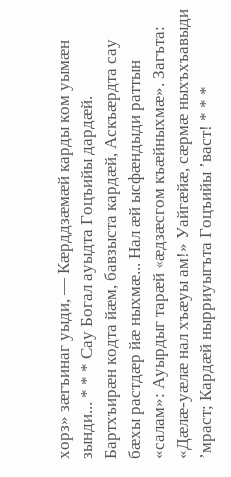хорз» зæгъинаг уыди, — Кæрддзæмæй карды ком уымæн зынди... * * * Сау Богал ауыдта Гоцъийы дардæй. Бартхъирæн кодта йæм, бавзыста кардæй, Аскъæрдта сау бæхы растдæр йæ ныхмæ... Нал æй ысфæндыди раттын «салам»: Ауырдыг тарæй «æдзæсгом къæйныхмæ». Загъта: «Дæлæ-уæлæ нал хъæуы ам!» Уайгæйæ, сæрмæ ныхъхъавыди ’мраст; Кардæй нырриуыгъта Гоцъийы ’васт! * * *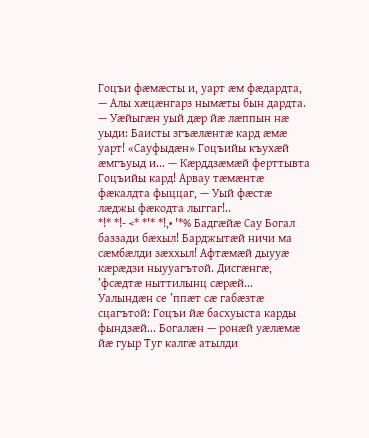Гоцъи фæмæсты и, уарт æм фæдардта, — Алы хæцæнгарз нымæты бын дардта. — Уæйыгæн уый дæр йæ лæппын нæ уыди: Баисты згъæлæнтæ кард æмæ уарт! «Сауфыдæн» Гоцъийы къухæй æмгъуыд и... — Кæрддзæмæй ферттывта Гоцъийы кард! Арвау тæмæнтæ фæкалдта фыццаг, — Уый фæстæ лæджы фæкодта лыггаг!..
*!* *!- <* *'* *!,• '*% Бадгæйæ Сау Богал баззади бæхыл! Барджытæй ничи ма сæмбæлди зæххыл! Афтæмæй дыууæ кæрæдзи ныууагътой. Дисгæнгæ, ’фсæдтæ ныттилынц сæрæй... Уалындæн се ’ппæт сæ габæзтæ сцагътой: Гоцъи йæ басхуыста карды фындзæй... Богалæн — ронæй уæлæмæ йæ гуыр Туг калгæ атылди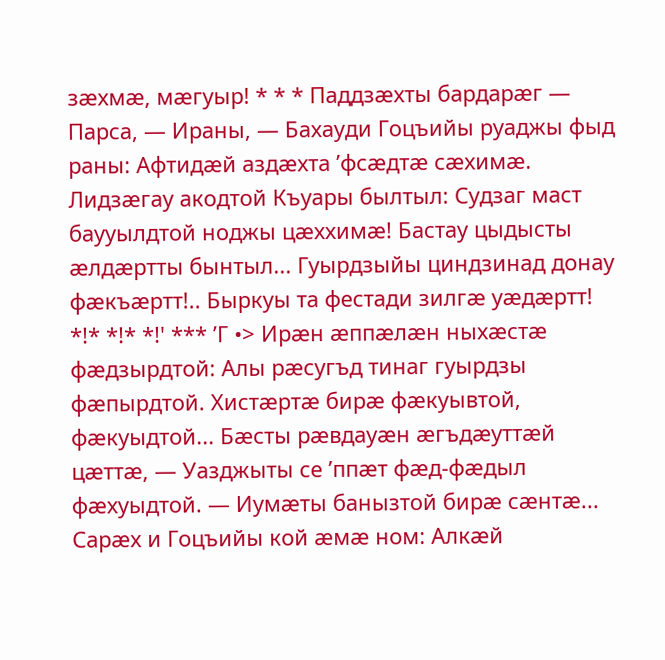зæхмæ, мæгуыр! * * * Паддзæхты бардарæг — Парса, — Ираны, — Бахауди Гоцъийы руаджы фыд раны: Афтидæй аздæхта ’фсæдтæ сæхимæ. Лидзæгау акодтой Къуары былтыл: Судзаг маст баууылдтой ноджы цæххимæ! Бастау цыдысты æлдæртты бынтыл... Гуырдзыйы циндзинад донау фæкъæртт!.. Быркуы та фестади зилгæ уæдæртт! *!* *!* *!' *** ’Г •> Ирæн æппæлæн ныхæстæ фæдзырдтой: Алы рæсугъд тинаг гуырдзы фæпырдтой. Хистæртæ бирæ фæкуывтой, фæкуыдтой... Бæсты рæвдауæн æгъдæуттæй цæттæ, — Уазджыты се ’ппæт фæд-фæдыл фæхуыдтой. — Иумæты банызтой бирæ сæнтæ... Сарæх и Гоцъийы кой æмæ ном: Алкæй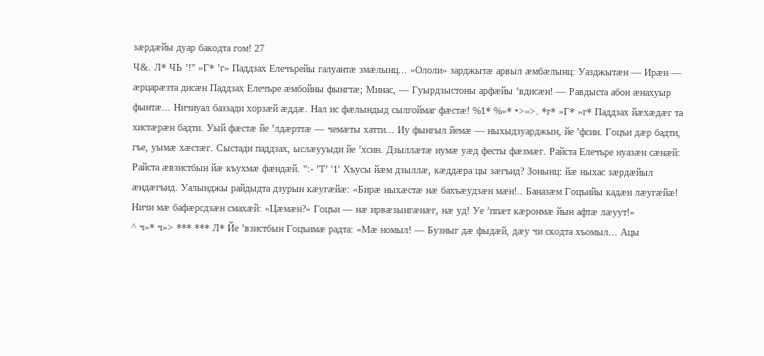зæрдæйы дуар бакодта гом! 27
Ч&. Л* ЧЬ ’!" »Г* ’г» Паддзах Елечърейы галуантæ змæлынц... «Ололи» зарджытæ арвыл æмбæлынц: Уазджытæн — Ирæн — æрцарæзта дисæн Паддзах Елечъре æмбойны фынгтæ; Минас, — Гуырдзыстоны арфæйы ’вдисæн! — Равдыста абон æнахуыр фынтæ... Ничиуал баззади хорзæй æддæ. Нал ис фæлындыд сылгоймаг фæстæ! %1* %»* •>«>. *г* »Г* »г* Паддзах йæхæдæг та хистæрæн бадти. Уый фæстæ йе ’лдæрттæ — чемæты хатти... Иу фынгыл йемæ — ныхыдзуарджын, йе ’фсин. Гоцъи дæр бадти, гъе, уымæ хæстæг. Сыстади паддзах, ыслæууыди йе ’хсин. Дзыллæтæ иумæ уæд фесты фæзмæг. Райста Елечъре нуазæн сæнæй: Райста æвзистбын йæ къухмæ фæндæй. ":- ’Т’ '1' Хъусы йæм дзыллæ, кæддæра цы зæгъид? Зонынц: йæ ныхас зæрдæйыл æндæгъид. Уалынджы райдыдта дзурын кæугæйæ: «Бирæ ныхæстæ нæ бахъæудзæн мæн!.. Баназæм Гоцъийы кадæн лæугæйæ! Ничи мæ бафæрсдзæн смахæй: «Цæмæн?» Гоцъи — нæ ирвæзынгæнæг, нæ уд! Уе ’ппæт кæронмæ йын афтæ лæуут!»
^ ч»* ч»> *** *** Л* Йе ’взистбын Гоцъимæ радта: «Мæ номыл! — Бузныг дæ фыдæй, дæу чи скодта хъомыл... Ацы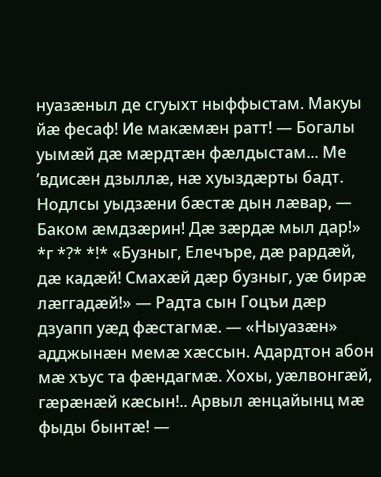нуазæныл де сгуыхт ныффыстам. Макуы йæ фесаф! Ие макæмæн ратт! — Богалы уымæй дæ мæрдтæн фæлдыстам... Ме ’вдисæн дзыллæ, нæ хуыздæрты бадт. Нодлсы уыдзæни бæстæ дын лæвар, — Баком æмдзæрин! Дæ зæрдæ мыл дар!» *г *?* *!* «Бузныг, Елечъре, дæ рардæй, дæ кадæй! Смахæй дæр бузныг, уæ бирæ лæггадæй!» — Радта сын Гоцъи дæр дзуапп уæд фæстагмæ. — «Ныуазæн» адджынæн мемæ хæссын. Адардтон абон мæ хъус та фæндагмæ. Хохы, уæлвонгæй, гæрæнæй кæсын!.. Арвыл æнцайынц мæ фыды бынтæ! —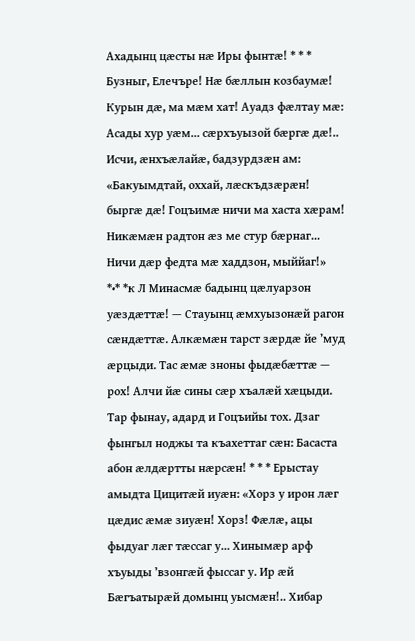Ахадынц цæсты нæ Иры фынтæ! * * * Бузныг, Елечъре! Нæ бæллын козбаумæ! Курын дæ, ма мæм хат! Ауадз фæлтау мæ: Асады хур уæм... сæрхъуызой бæргæ дæ!.. Исчи, æнхъæлайæ, бадзурдзæн ам: «Бакуымдтай, оххай, лæскъдзæрæн! быргæ дæ! Гоцъимæ ничи ма хаста хæрам! Никæмæн радтон æз ме стур бæрнаг... Ничи дæр федта мæ хаддзон, мыййаг!»
*•* *к Л Минасмæ бадынц цæлуарзон уæздæттæ! — Стауынц æмхуызонæй рагон сæндæттæ. Алкæмæн тарст зæрдæ йе ’муд æрцыди. Тас æмæ зноны фыдæбæттæ — рох! Алчи йæ сины сæр хъалæй хæцыди. Тар фынау, адард и Гоцъийы тох. Дзаг фынгыл ноджы та къахеттаг сæн: Басаста абон æлдæртты нæрсæн! * * * Ерыстау амыдта Цицитæй иуæн: «Хорз у ирон лæг цæдис æмæ зиуæн! Хорз! Фæлæ, ацы фыдуаг лæг тæссаг у... Хинымæр арф хъуыды ’взонгæй фыссаг у. Ир æй Бæгъатырæй домынц уысмæн!.. Хибар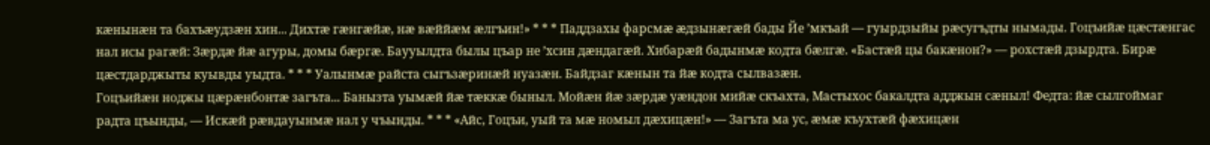кæнынæн та бахъæудзæн хин... Дихтæ гæнгæйæ, нæ вæййæм æлгъин!» * * * Паддзахы фарсмæ æдзынæгæй бады Йе ’мкъай — гуырдзыйы рæсугъдты нымады. Гоцъийæ цæстæнгас нал исы рагæй: Зæрдæ йæ агуры, домы бæргæ. Баууылдта былы цъар не ’хсин дæндагæй. Хибарæй бадынмæ кодта бæлгæ. «Бастæй цы бакæнон?» — рохстæй дзырдта. Бирæ цæстдарджыты куывды уыдта. * * * Уалынмæ райста сыгъзæринæй нуазæн. Байдзаг кæнын та йæ кодта сылвазæн.
Гоцъийæн ноджы цæрæнбонтæ загъта... Банызта уымæй йæ тæккæ быныл. Мойæн йæ зæрдæ уæндон мийæ скъахта, Мастыхос бакалдта адджын сæныл! Федта: йæ сылгоймаг радта цъынды, — Искæй рæвдауынмæ нал у чъынды. * * * «Айс, Гоцъи, уый та мæ номыл дæхицæн!» — Загъта ма ус, æмæ къухтæй фæхицæн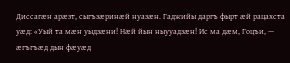Диссагæн арæзт, сыгъзæринæй нуазæн. Гаджийы даргъ фырт æй рацахста уæд: «Уый та мæн уыдзæни! Нæй йын ныууадзæн! Ис ма дæм, Гоцъи, — æгъгъæд дын фæуæд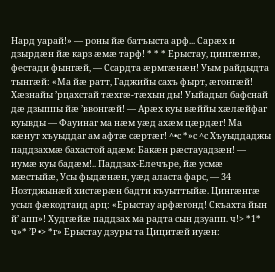Нард уарай!» — роны йæ батъыста арф... Сарæх и дзырдæн йæ карз æмæ тарф! * * * Ерыстау, цингæнгæ, фестади фынгæй, — Ссардта æрмгæнæн! Уым райдыдта тынгæй: «Ма йæ ратт, Гаджийы сахъ фырт, æгонгæй! Хæзнайы ’рцахстай тæхгæ-тæхын ды! Уыйадыл бафснай дæ дзыппы йæ ’ввонгæй! — Арæх куы вæййы хæлæйфаг куывды — Фауинаг ма нæм уæд ахæм цæрдæг! Ма кæнут хъуыддаг ам афтæ сæртæг! ^•с *»с ^с Хъуыддаджы паддзахмæ бахастой адæм: Бакæн рæстауадзæн! — иумæ куы бадæм!.. Паддзах-Елечъре, йæ усмæ мæстыйæ, Усы фыдæнæн, уæд аласта фарс, — 34
Нозтджынæй хистæрæн бадти къуыттыйæ. Цингæнгæ усыл фæкодтаид арц: «Ерыстау арфæгонд! Скъахта йын й’ апп»! Худгæйæ паддзах ма радта сын дзуапп. ч!> *1* ч»* ’Р •> *г» Ерыстау дзуры та Цицитæй иуæн: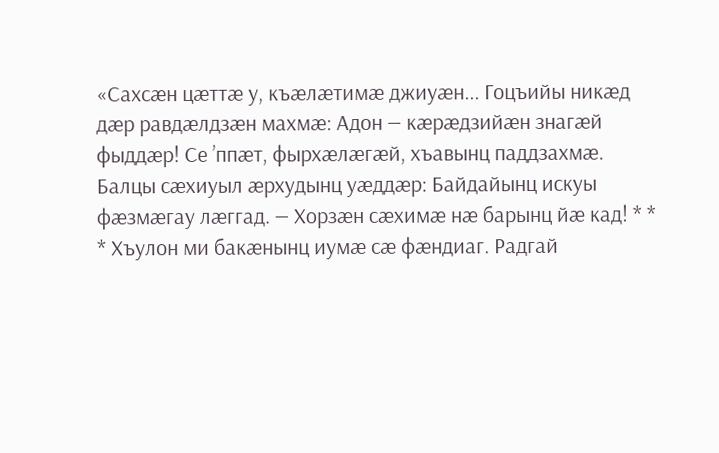«Сахсæн цæттæ у, къæлæтимæ джиуæн... Гоцъийы никæд дæр равдæлдзæн махмæ: Адон — кæрæдзийæн знагæй фыддæр! Се ’ппæт, фырхæлæгæй, хъавынц паддзахмæ. Балцы сæхиуыл æрхудынц уæддæр: Байдайынц искуы фæзмæгау лæггад. — Хорзæн сæхимæ нæ барынц йæ кад! * * * Хъулон ми бакæнынц иумæ сæ фæндиаг. Радгай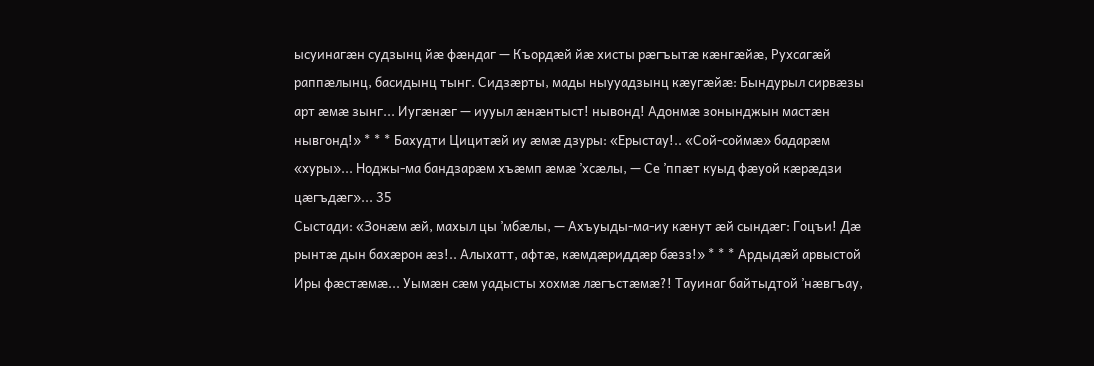ысуинагæн судзынц йæ фæндаг — Къордæй йæ хисты рæгъытæ кæнгæйæ, Рухсагæй раппæлынц, басидынц тынг. Сидзæрты, мады ныууадзынц кæугæйæ: Бындурыл сирвæзы арт æмæ зынг... Иугæнæг — иууыл æнæнтыст! нывонд! Адонмæ зонынджын мастæн нывгонд!» * * * Бахудти Цицитæй иу æмæ дзуры: «Ерыстау!.. «Сой-соймæ» бадарæм «хуры»... Ноджы-ма бандзарæм хъæмп æмæ ’хсæлы, — Се ’ппæт куыд фæуой кæрæдзи цæгъдæг»... 35
Сыстади: «Зонæм æй, махыл цы ’мбæлы, — Ахъуыды-ма-иу кæнут æй сындæг: Гоцъи! Дæ рынтæ дын бахæрон æз!.. Алыхатт, афтæ, кæмдæриддæр бæзз!» * * * Ардыдæй арвыстой Иры фæстæмæ... Уымæн сæм уадысты хохмæ лæгъстæмæ?! Тауинаг байтыдтой ’нæвгъау,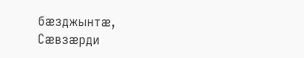бæзджынтæ, Сæвзæрди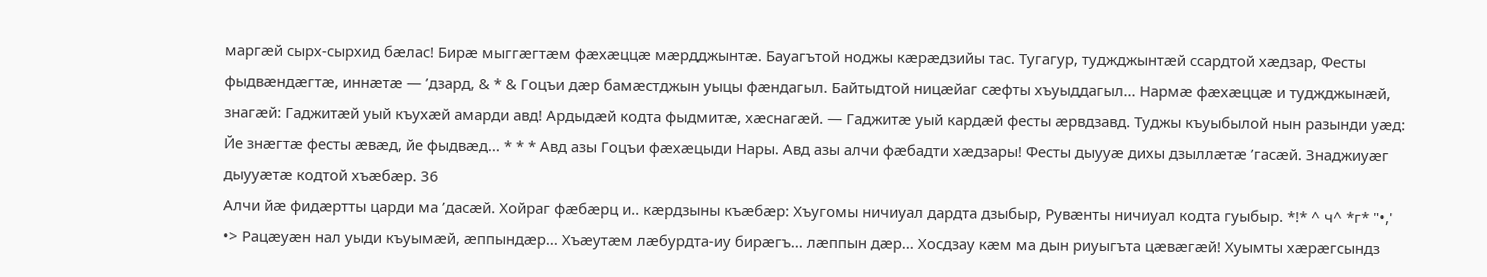маргæй сырх-сырхид бæлас! Бирæ мыггæгтæм фæхæццæ мæрдджынтæ. Бауагътой ноджы кæрæдзийы тас. Тугагур, туджджынтæй ссардтой хæдзар, Фесты фыдвæндæгтæ, иннæтæ — ’дзард, & * & Гоцъи дæр бамæстджын уыцы фæндагыл. Байтыдтой ницæйаг сæфты хъуыддагыл... Нармæ фæхæццæ и туджджынæй, знагæй: Гаджитæй уый къухæй амарди авд! Ардыдæй кодта фыдмитæ, хæснагæй. — Гаджитæ уый кардæй фесты æрвдзавд. Туджы къуыбылой нын разынди уæд: Йе знæгтæ фесты æвæд, йе фыдвæд... * * * Авд азы Гоцъи фæхæцыди Нары. Авд азы алчи фæбадти хæдзары! Фесты дыууæ дихы дзыллæтæ ’гасæй. Знаджиуæг дыууæтæ кодтой хъæбæр. 36
Алчи йæ фидæртты царди ма ’дасæй. Хойраг фæбæрц и.. кæрдзыны къæбæр: Хъугомы ничиуал дардта дзыбыр, Рувæнты ничиуал кодта гуыбыр. *!* ^ ч^ *г* "•,' •> Рацæуæн нал уыди къуымæй, æппындæр... Хъæутæм лæбурдта-иу бирæгъ... лæппын дæр... Хосдзау кæм ма дын риуыгъта цæвæгæй! Хуымты хæрæгсындз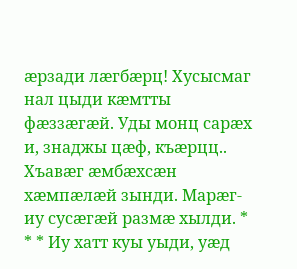æрзади лæгбæрц! Хусысмаг нал цыди кæмтты фæззæгæй. Уды монц сарæх и, знаджы цæф, къæрцц.. Хъавæг æмбæхсæн хæмпæлæй зынди. Марæг-иу сусæгæй размæ хылди. * * * Иу хатт куы уыди, уæд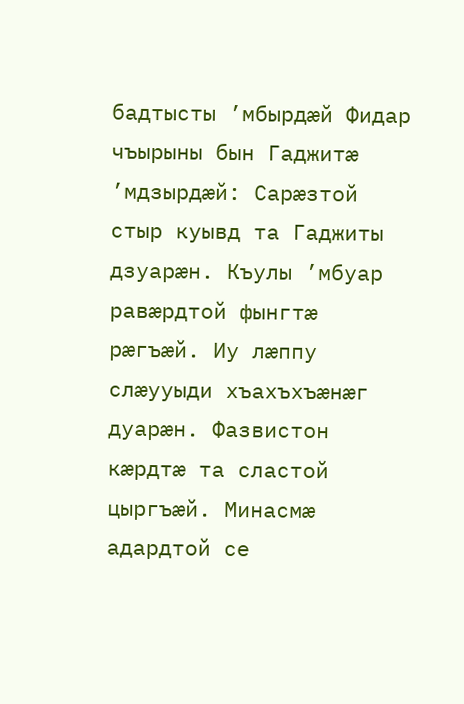бадтысты ’мбырдæй Фидар чъырыны бын Гаджитæ ’мдзырдæй: Сарæзтой стыр куывд та Гаджиты дзуарæн. Къулы ’мбуар равæрдтой фынгтæ рæгъæй. Иу лæппу слæууыди хъахъхъæнæг дуарæн. Фазвистон кæрдтæ та сластой цыргъæй. Минасмæ адардтой се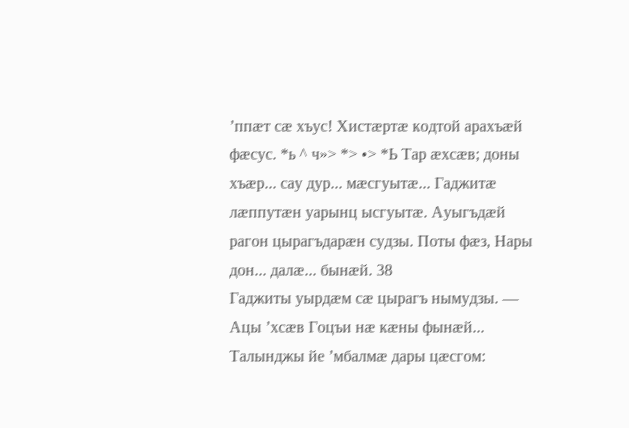’ппæт сæ хъус! Хистæртæ кодтой арахъæй фæсус. *ь ^ ч»> *> •> *Ь Тар æхсæв; доны хъæр... сау дур... мæсгуытæ... Гаджитæ лæппутæн уарынц ысгуытæ. Ауыгъдæй рагон цырагъдарæн судзы. Поты фæз, Нары дон... далæ... бынæй. 38
Гаджиты уырдæм сæ цырагъ нымудзы. — Ацы ’хсæв Гоцъи нæ кæны фынæй... Талынджы йе ’мбалмæ дары цæсгом: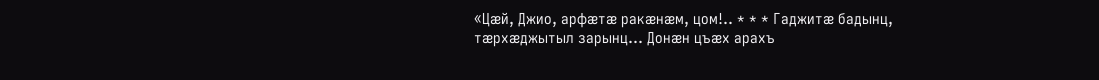«Цæй, Джио, арфæтæ ракæнæм, цом!.. * * * Гаджитæ бадынц, тæрхæджытыл зарынц... Донæн цъæх арахъ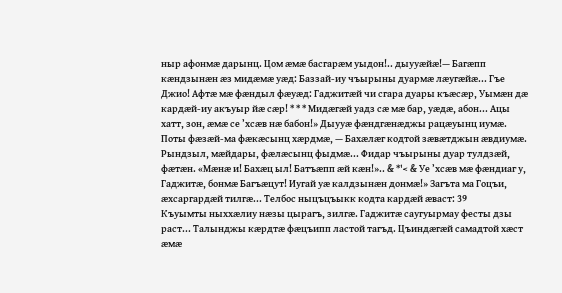ныр афонмæ дарынц. Цом æмæ басгарæм уыдон!.. дыууæйæ!— Багæпп кæндзынæн æз мидæмæ уæд: Баззай-иу чъырыны дуармæ лæугæйæ... Гъе Джио! Афтæ мæ фæндыл фæуæд: Гаджитæй чи сгара дуары къæсæр, Уымæн дæ кардæй-иу акъуыр йæ сæр! * * * Мидæгæй уадз сæ мæ бар, уæдæ, абон... Ацы хатт, зон, æмæ се ’хсæв нæ бабон!» Дыууæ фæндгæнæджы рацæуынц иумæ. Поты фæзæй-ма фæкæсынц хæрдмæ, — Бахæлæг кодтой зæвæтджын æвдиумæ. Рындзыл, мæйдары, фæлæсынц фыдмæ... Фидар чъырыны дуар тулдзæй, фæтæн. «Мæнæ и! Бахæц ыл! Батъæпп æй кæн!».. & *'< & Уе ’хсæв мæ фæндиаг у, Гаджитæ, бонмæ Багъæцут! Иугай уæ калдзынæн донмæ!» Загъта ма Гоцъи, æхсаргардæй тилгæ... Телбос ныцъцъыкк кодта кардæй æваст: 39
Къуымты ныххæлиу нæзы цырагъ, зилгæ. Гаджитæ саугуырмау фесты дзы раст... Талынджы кæрдтæ фæцъипп ластой тагъд. Цъиндæгæй самадтой хæст æмæ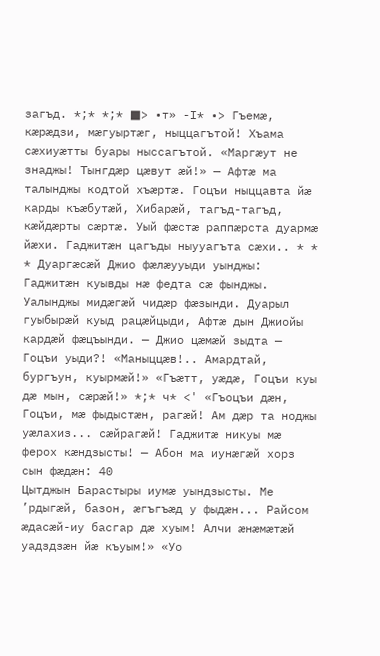загъд. *;* *;* ■> •т» -I* •> Гъемæ, кæрæдзи, мæгуыртæг, ныццагътой! Хъама сæхиуæтты буары ныссагътой. «Маргæут не знаджы! Тынгдæр цæвут æй!» — Афтæ ма талынджы кодтой хъæртæ. Гоцъи ныццавта йæ карды къæбутæй, Хибарæй, тагъд-тагъд, кæйдæрты сæртæ. Уый фæстæ раппæрста дуармæ йæхи. Гаджитæн цагъды ныууагъта сæхи.. * * * Дуаргæсæй Джио фæлæууыди уынджы: Гаджитæн куывды нæ федта сæ фынджы. Уалынджы мидæгæй чидæр фæзынди. Дуарыл гуыбырæй куыд рацæйцыди, Афтæ дын Джиойы кардæй фæцъынди. — Джио цæмæй зыдта — Гоцъи уыди?! «Маныццæв!.. Амардтай, бургъун, куырмæй!» «Гъæтт, уæдæ, Гоцъи куы дæ мын, сæрæй!» *;* ч* <' «Гъоцъи дæн, Гоцъи, мæ фыдыстæн, рагæй! Ам дæр та ноджы уæлахиз... сæйрагæй! Гаджитæ никуы мæ ферох кæндзысты! — Абон ма иунæгæй хорз сын фæдæн: 40
Цытджын Барастыры иумæ уындзысты. Ме ’рдыгæй, базон, æгъгъæд у фыдæн... Райсом æдасæй-иу басгар дæ хуым! Алчи æнæмæтæй уадздзæн йæ къуым!» «Уо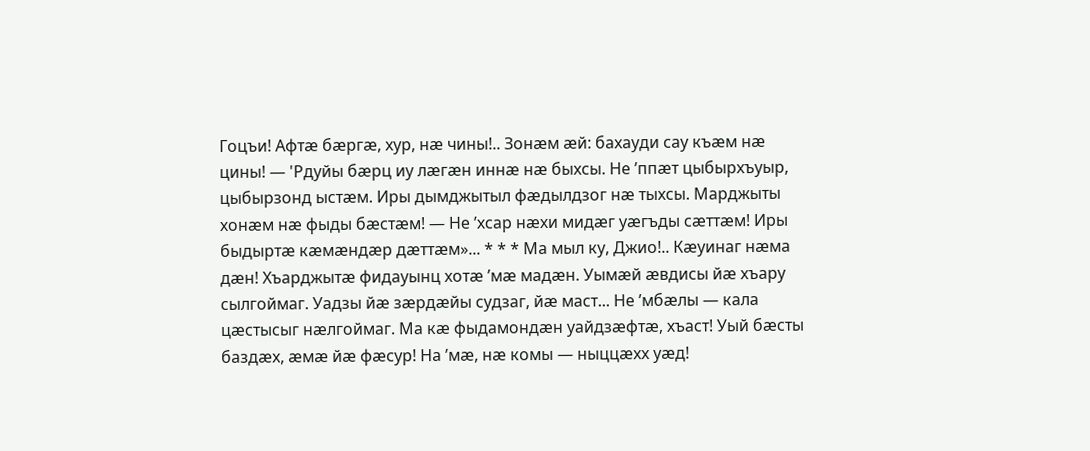Гоцъи! Афтæ бæргæ, хур, нæ чины!.. Зонæм æй: бахауди сау къæм нæ цины! — 'Рдуйы бæрц иу лæгæн иннæ нæ быхсы. Не ’ппæт цыбырхъуыр, цыбырзонд ыстæм. Иры дымджытыл фæдылдзог нæ тыхсы. Марджыты хонæм нæ фыды бæстæм! — Не ’хсар нæхи мидæг уæгъды сæттæм! Иры быдыртæ кæмæндæр дæттæм»... * * * Ма мыл ку, Джио!.. Кæуинаг нæма дæн! Хъарджытæ фидауынц хотæ ’мæ мадæн. Уымæй æвдисы йæ хъару сылгоймаг. Уадзы йæ зæрдæйы судзаг, йæ маст... Не ’мбæлы — кала цæстысыг нæлгоймаг. Ма кæ фыдамондæн уайдзæфтæ, хъаст! Уый бæсты баздæх, æмæ йæ фæсур! На ’мæ, нæ комы — ныццæхх уæд!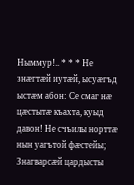Ныммур!.. * * * Не знæгтæй иутæй, ысуæгъд ыстæм абон: Се смаг нæ цæстытæ къахта, куыд давон! Не счъилы норттæ нын уагътой фæстейы; Знагварсæй цардысты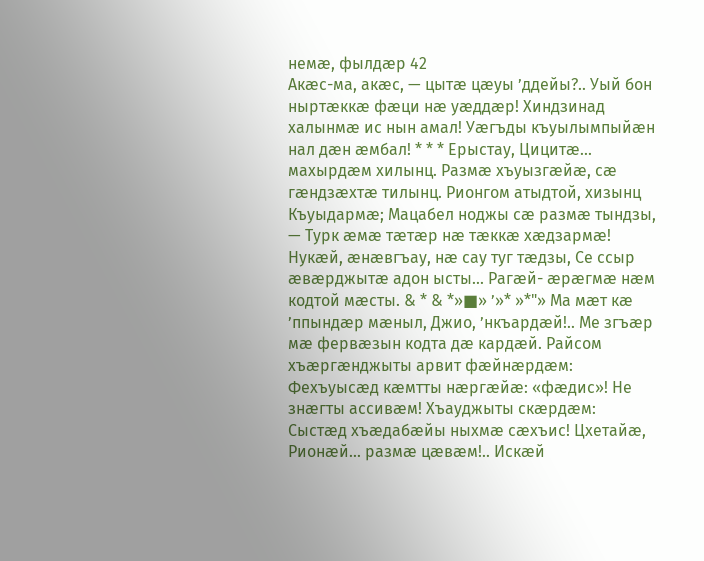немæ, фылдæр 42
Акæс-ма, акæс, — цытæ цæуы ’ддейы?.. Уый бон ныртæккæ фæци нæ уæддæр! Хиндзинад халынмæ ис нын амал! Уæгъды къуылымпыйæн нал дæн æмбал! * * * Ерыстау, Цицитæ... махырдæм хилынц. Размæ хъуызгæйæ, сæ гæндзæхтæ тилынц. Рионгом атыдтой, хизынц Къуыдармæ; Мацабел ноджы сæ размæ тындзы, — Турк æмæ тæтæр нæ тæккæ хæдзармæ! Нукæй, æнæвгъау, нæ сау туг тæдзы, Се ссыр æвæрджытæ адон ысты... Рагæй- æрæгмæ нæм кодтой мæсты. & * & *»■» ’»* »*"» Ма мæт кæ ’ппындæр мæныл, Джио, ’нкъардæй!.. Ме згъæр мæ фервæзын кодта дæ кардæй. Райсом хъæргæнджыты арвит фæйнæрдæм: Фехъуысæд кæмтты нæргæйæ: «фæдис»! Не знæгты ассивæм! Хъауджыты скæрдæм: Сыстæд хъæдабæйы ныхмæ сæхъис! Цхетайæ, Рионæй... размæ цæвæм!.. Искæй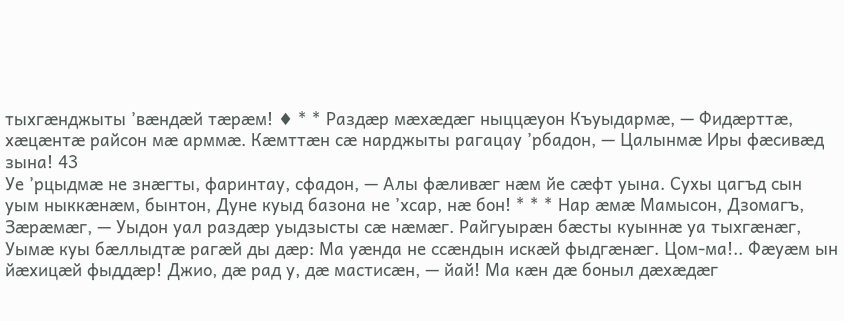тыхгæнджыты ’вæндæй тæрæм! ♦ * * Раздæр мæхæдæг ныццæуон Къуыдармæ, — Фидæрттæ, хæцæнтæ райсон мæ арммæ. Кæмттæн сæ нарджыты рагацау ’рбадон, — Цалынмæ Иры фæсивæд зына! 43
Уе ’рцыдмæ не знæгты, фаринтау, сфадон, — Алы фæливæг нæм йе сæфт уына. Сухы цагъд сын уым ныккæнæм, бынтон, Дуне куыд базона не ’хсар, нæ бон! * * * Нар æмæ Мамысон, Дзомагъ, Зæрæмæг, — Уыдон уал раздæр уыдзысты сæ нæмæг. Райгуырæн бæсты куыннæ уа тыхгæнæг, Уымæ куы бæллыдтæ рагæй ды дæр: Ма уæнда не ссæндын искæй фыдгæнæг. Цом-ма!.. Фæуæм ын йæхицæй фыддæр! Джио, дæ рад у, дæ мастисæн, — йай! Ма кæн дæ боныл дæхæдæг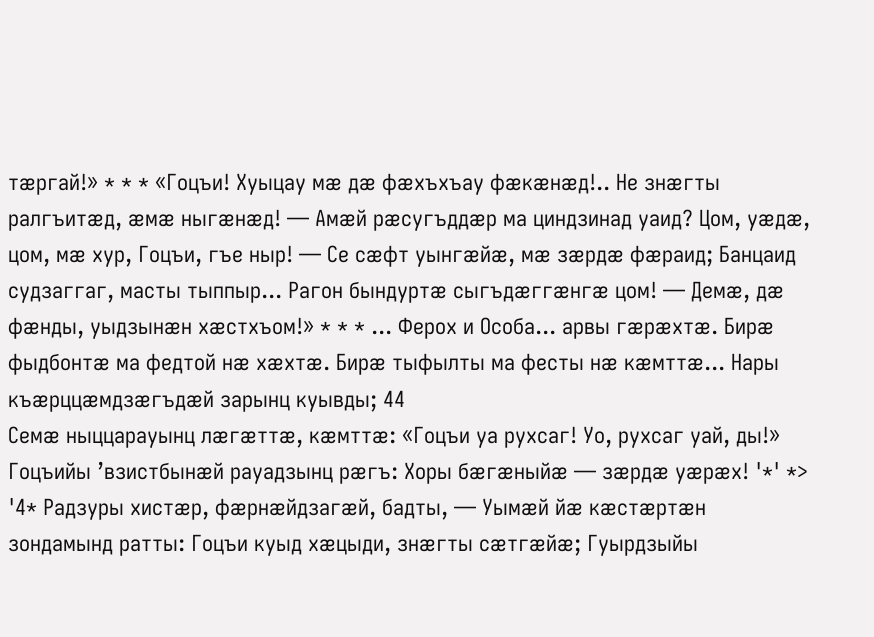тæргай!» * * * «Гоцъи! Хуыцау мæ дæ фæхъхъау фæкæнæд!.. Не знæгты ралгъитæд, æмæ ныгæнæд! — Амæй рæсугъддæр ма циндзинад уаид? Цом, уæдæ, цом, мæ хур, Гоцъи, гъе ныр! — Се сæфт уынгæйæ, мæ зæрдæ фæраид; Банцаид судзаггаг, масты тыппыр... Рагон бындуртæ сыгъдæггæнгæ цом! — Демæ, дæ фæнды, уыдзынæн хæстхъом!» * * * ... Ферох и Особа... арвы гæрæхтæ. Бирæ фыдбонтæ ма федтой нæ хæхтæ. Бирæ тыфылты ма фесты нæ кæмттæ... Нары къæрццæмдзæгъдæй зарынц куывды; 44
Семæ ныццарауынц лæгæттæ, кæмттæ: «Гоцъи уа рухсаг! Уо, рухсаг уай, ды!» Гоцъийы ’взистбынæй рауадзынц рæгъ: Хоры бæгæныйæ — зæрдæ уæрæх! '*' *> '4* Радзуры хистæр, фæрнæйдзагæй, бадты, — Уымæй йæ кæстæртæн зондамынд ратты: Гоцъи куыд хæцыди, знæгты сæтгæйæ; Гуырдзыйы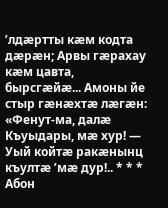’лдæртты кæм кодта дæрæн; Арвы гæрахау кæм цавта, бырсгæйæ... Амоны йе стыр гæнæхтæ лæгæн: «Фенут-ма, далæ Къуыдары, мæ хур! — Уый койтæ ракæнынц къултæ ’мæ дур!.. * * * Абон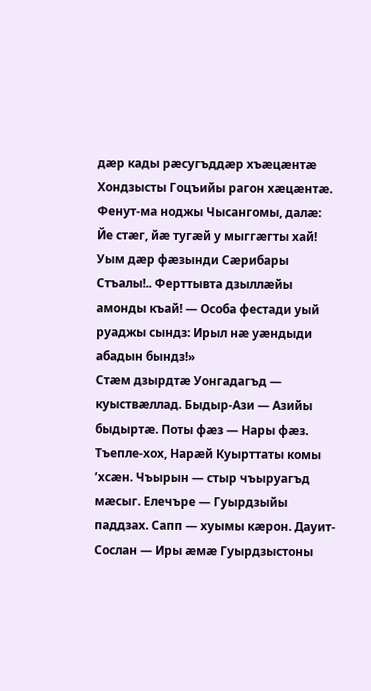дæр кады рæсугъддæр хъæцæнтæ Хондзысты Гоцъийы рагон хæцæнтæ. Фенут-ма ноджы Чысангомы, далæ: Йе стæг, йæ тугæй у мыггæгты хай! Уым дæр фæзынди Сæрибары Стъалы!.. Ферттывта дзыллæйы амонды къай! — Особа фестади уый руаджы сындз: Ирыл нæ уæндыди абадын бындз!»
Стæм дзырдтæ Уонгадагъд — куыствæллад. Быдыр-Ази — Азийы быдыртæ. Поты фæз — Нары фæз. Тъепле-хох, Нарæй Куырттаты комы ’хсæн. Чъырын — стыр чъыруагъд мæсыг. Елечъре — Гуырдзыйы паддзах. Сапп — хуымы кæрон. Дауит-Сослан — Иры æмæ Гуырдзыстоны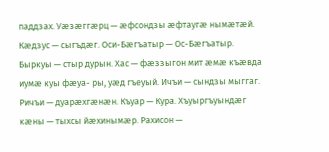паддзах. Уæзæггæрц — æфсондзы æфтаугæ нымæтæй. Кæдзус — сыгъдæг. Оси-Бæгъатыр — Ос-Бæгъатыр. Быркуы — стыр дурын. Хас — фæззыгон мит æмæ къæвда иумæ куы фæуа- ры, уæд гъеуый. Ичъи — сындзы мыггаг. Ричъи — дуарæхгæнæн. Къуар — Кура. Хъуыргъуындæг кæны — тыхсы йæхинымæр. Рахисон —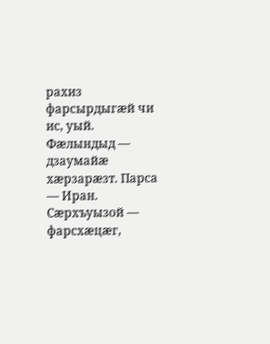рахиз фарсырдыгæй чи ис, уый. Фæлындыд — дзаумайæ хæрзарæзт. Парса — Иран. Сæрхъуызой — фарсхæцæг,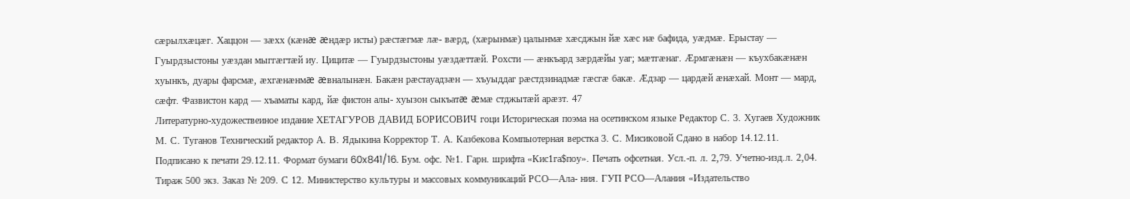сæрылхæцæг. Хаццон — зæхх (кæнæ æндæр исты) рæстæгмæ лæ- вæрд, (хæрынмæ) цалынмæ хæсджын йæ хæс нæ бафида, уæдмæ. Ерыстау — Гуырдзыстоны уæздан мыггæгтæй иу. Цицитæ — Гуырдзыстоны уæздæттæй. Рохсти — æнкъард зæрдæйы уаг; мæтгæнаг. Æрмгæнæн — къухбакæнæн хуынкъ, дуары фарсмæ, æхгæнæнмæ æвналынæн. Бакæн рæстауадзæн — хъуыддаг рæстдзинадмæ гæсгæ бакæ. Æдзар — цардæй æнæхай. Монт — мард, сæфт. Фазвистон кард — хъаматы кард, йæ фистон алы- хуызон сыкъатæ æмæ стджытæй арæзт. 47
Литературно-художествеиное издание ХЕТАГУРОВ ДАВИД БОРИСОВИЧ гоци Историческая поэма на осетинском языке Редактор С. 3. Хугаев Художник М. С. Туганов Технический редактор А. В. Ядыкина Корректор Т. А. Казбекова Компыотерная верстка 3. С. Мисиковой Сдано в набор 14.12.11. Подписано к печати 29.12.11. Формат бумаги 60x841/16. Бум. офс. №1. Гарн. шрифта «Кис1га$поу». Печать офсетная. Усл.-п. л. 2,79. Учетно-изд.л. 2,04. Тираж 500 экз. Заказ № 209. С 12. Министерство культуры и массовых коммуникаций РСО—Ала- ния. ГУП РСО—Алания «Издательство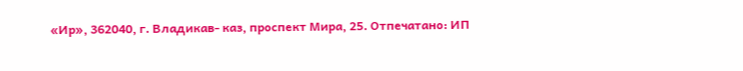«Ир», 362040, г. Владикав- каз, проспект Мира, 25. Отпечатано: ИП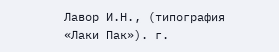Лавор И.Н., (типография «Лаки Пак»). г.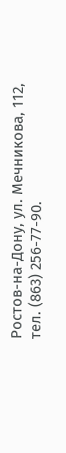Ростов-на-Дону, ул. Мечникова, 112, тел. (863) 256-77-90.